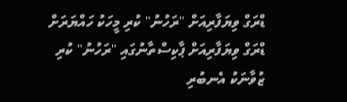ޑްރަގް ވިޔަފާރިއަށް "ރަހުނު" ކުރި މީހަކު ހައްޔަރަށް
ޑްރަގް ވިޔަފާރިއަށް ޕާކިސްތާނުގައި "ރަހުނު" ކުރި ޒުވާނަކު އެނބުރި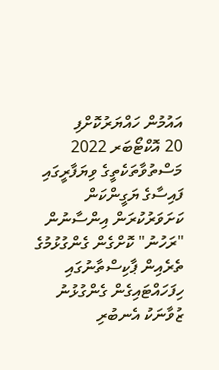އައުމުން ހައްޔަރުކޮށްފި
20 އޮކްޓޯބަރ 2022
މަސްތުވާތަކެތީގެ ވިޔަފާރީގައި ފައިސާގެ ޔަގީންކަން ކަށަވަރުކުރަން އިންސާނުން "ރަހުނު" ކޮށްގެން ގެންގުޅުމުގެ ތެރެއިން ޕާކިސްތާނުގައި ހިފަހައްޓައިގެން ގެންގުޅުނު ޒުވާނަކު އެނބުރި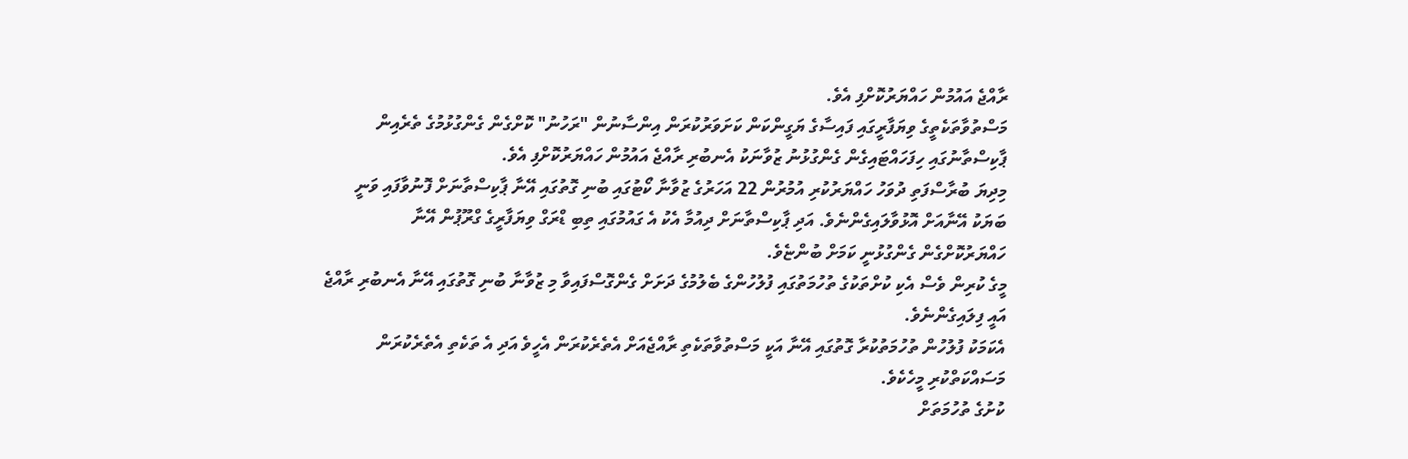ރާއްޖެ އައުމުން ހައްޔަރުކޮށްފި އެވެ.
މަސްތުވާތަކެތީގެ ވިޔަފާރީގައި ފައިސާގެ ޔަގީންކަން ކަށަވަރުކުރަން އިންސާނުން "ރަހުނު" ކޮށްގެން ގެންގުޅުމުގެ ތެރެއިން ޕާކިސްތާނުގައި ހިފަހައްޓައިގެން ގެންގުޅުނު ޒުވާނަކު އެނބުރި ރާއްޖެ އައުމުން ހައްޔަރުކޮށްފި އެވެ.
މިދިޔަ ބުރާސްފަތި ދުވަހު ހައްޔަރުކުރި އުމުރުން 22 އަހަރުގެ ޒުވާނާ ކޯޓުގައި ބުނި ގޮތުގައި އޭނާ ޕާކިސްތާނަށް ފޮނުވާފައި ވަނީ ބަޔަކު އޭނާއަށް އޮޅުވާލައިގެންނެވެ. އަދި ޕާކިސްތާނަށް ދިއުމާ އެކު އެ ގައުމުގައި ތިބި ޑްރަގް ވިޔަފާރީގެ ގްރޫޕުން އޭނާ ހައްޔަރުކޮށްގެން ގެންގުޅުނީ ކަމަށް ބުންޏެވެ.
މީގެ ކުރިން ވެސް އެކި ކުށްތަކުގެ ތުހުމަތުގައި ފުލުހުންގެ ބެލުމުގެ ދަށަށް ގެންގޮސްފައިވާ މި ޒުވާނާ ބުނި ގޮތުގައި އޭނާ އެނބުރި ރާއްޖެ އައީ ފިލައިގެންނެވެ.
އެކަމަކު ފުލުހުން ތުހުމަތުކުރާ ގޮތުގައި އޭނާ އަކީ މަސްތުވާތަކެތި ރާއްޖެއަށް އެތެރެކުރަން އެހީވެ އަދި އެ ތަކެތި އެތެރެކުރަން މަސައްކަތްކުރި މީހެކެވެ.
ކުށުގެ ތުހުމަތަށް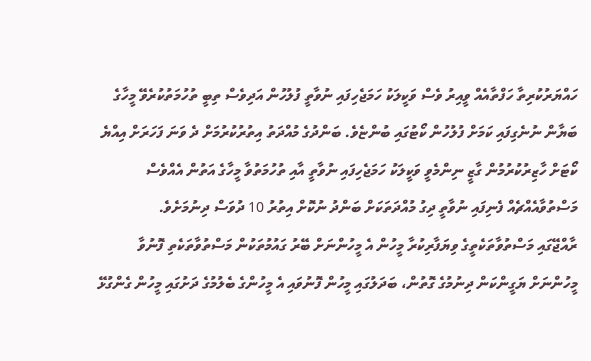ހައްޔަރުކުރިތާ ހަފްތާއެއް ވީއިރު ވެސް ވަކީލަކު ހަމަޖެހިފައި ނުވާތީ ފުލުހުން އަދިވެސް ތިބީ ތުހުމަތުކުރެވޭ މީހާގެ ބަޔާން ނުނެގިފައި ކަމަށް ފުލުހުން ކޯޓުގައި ބުންޏެވެ. ބަންދުގެ މުއްދަތު އިތުރުކުރުމަށް ދެ ވަނަ ފަހަރަށް އިއްޔެ ކޯޓަށް ހާޒިރުކުރުމުން ގާޒީ ނިންމެވީ ވަކީލަކު ހަމަޖެހިފައި ނުވާތީ އާއި ތުހުމަތުވާ މީހާގެ އަތުން އެއްވެސް މަސްތުވާއެއްޗެއް ފެނިފައި ނުވާތީ ދިގު މުއްދަތަކަށް ބަންދު ނުކޮށް އިތުރު 10 ދުވަސް ދިނުމަށެވެ.
ރާއްޖޭގައި މަސްތުވާތަކެތީގެ ވިޔަފާރިކުރާ މީހުން އެ މީހުންނަށް ބޭރު ގައުމުތަކުން މަސްތުވާތަކެތި ފޮނުވާ މީހުންނަށް ޔަގީންކަން ދިނުމުގެ ގޮތުން، ބަދަލުގައި މީހުން ފޮނުވައި އެ މީހުންގެ ބެލުމުގެ ދަށުގައި މީހުން ގެންގުޅޭ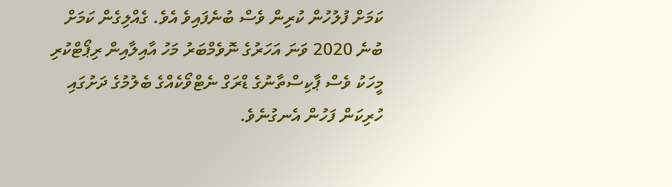ކަމަށް ފުލުހުން ކުރިން ވެސް ބުނެފައިވެ އެވެ. ގެއްލިގެން ކަމަށް ބުނެ 2020 ވަނަ އަހަރުގެ ނޮވެމްބަރު މަހު އާއިލާއިން ރިޕޯޓްކުރި މީހަކު ވެސް ޕާކިސްތާނުގެ ޑްރަގް ނެޓްވޯކެއްގެ ބެލުމުގެ ދަށުގައި ހުރިކަން ފަހުން އެނގުނެވެ.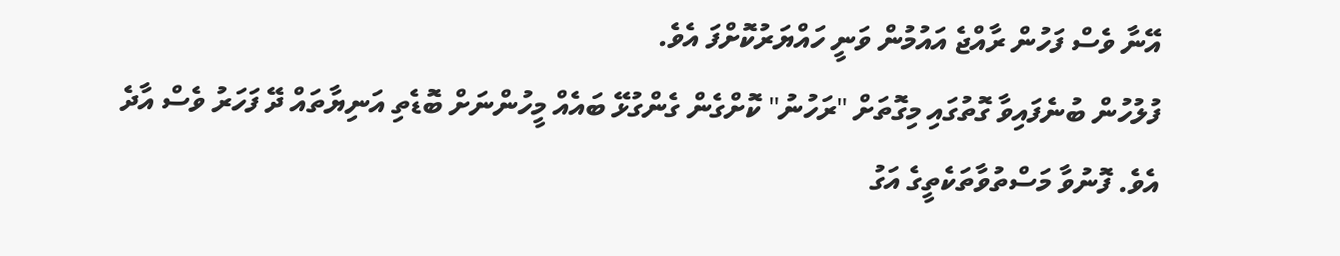އޭނާ ވެސް ފަހުން ރާއްޖެ އައުމުން ވަނީ ހައްޔަރުކޮށްފަ އެވެ.
ފުލުހުން ބުނެފައިވާ ގޮތުގައި މިގޮތަށް "ރަހުނު" ކޮށްގެން ގެންގުޅޭ ބައެއް މީހުންނަށް ބޮޑެތި އަނިޔާތައް ދޭ ފަހަރު ވެސް އާދެ އެވެ. ފޮނުވާ މަސްތުވާތަކެތީގެ އަގު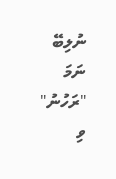ނުލިބޭ ނަމަ "ރަހުނު" ވި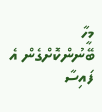މީހާ ބޭނުންކޮށްގެން އެ ފައިސާ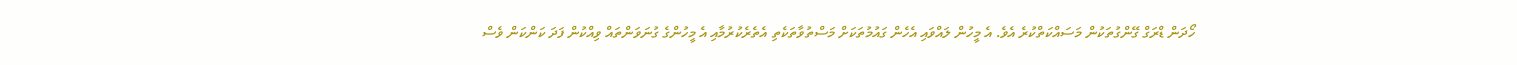ހޯދަން ޑްރަގް ގޭންގުތަކުން މަސައްކަތްކުރެ އެވެ. އެ މީހުން ލައްވައި އެހެން ގައުމުތަކަށް މަސްތުވާތަކެތި އެތެރެކުރުމާއި އެ މީހުންގެ ގުނަވަންތައް ވިއްކުން ފަދަ ކަންކަން ވެސް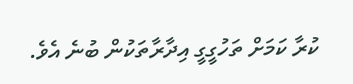ކުރާ ކަމަށް ތަހުގީގީ އިދާރާތަކުން ބުނެ އެވެ.